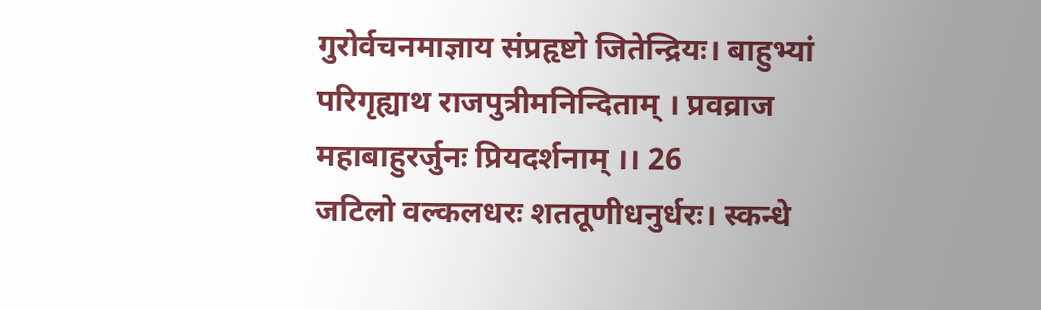गुरोर्वचनमाज्ञाय संप्रहृष्टो जितेन्द्रियः। बाहुभ्यां परिगृह्याथ राजपुत्रीमनिन्दिताम् । प्रवव्राज महाबाहुरर्जुनः प्रियदर्शनाम् ।। 26
जटिलो वल्कलधरः शततूणीधनुर्धरः। स्कन्धे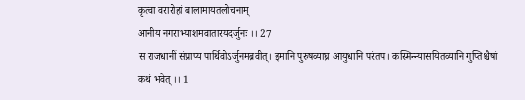कृत्वा वरारोहां बालामायतलोचनाम्
आनीय नगराभ्याशमवातारयदर्जुनः ।। 27
स राजधानीं संप्राप्य पार्थिवोऽर्जुनमब्रवीत्। इमानि पुरुषव्याघ्र आयुधानि परंतप। कस्मिन्न्यासयितव्यानि गुप्तिश्चैषां कथं भवेत् ।। 1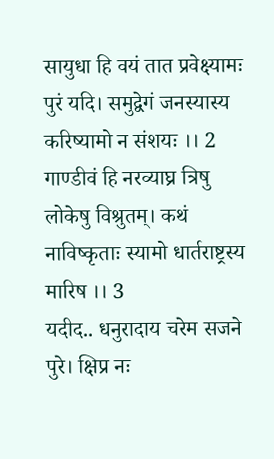सायुधा हि वयं तात प्रवेक्ष्यामः पुरं यदि। समुद्वेगं जनस्यास्य करिष्यामो न संशयः ।। 2
गाण्डीवं हि नरव्याघ्र त्रिषु लोकेषु विश्रुतम्। कथं नाविष्कृताः स्यामो धार्तराष्ट्रस्य मारिष ।। 3
यदीद.. धनुरादाय चरेम सजने पुरे। क्षिप्र नः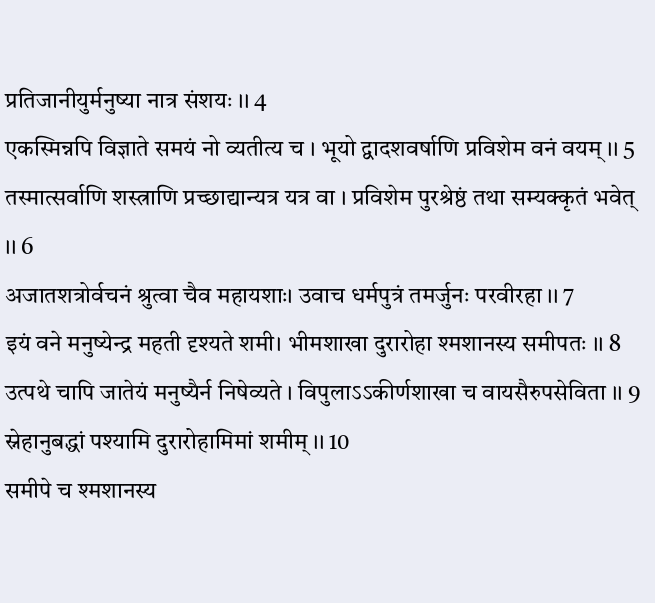प्रतिजानीयुर्मनुष्या नात्र संशयः ।। 4
एकस्मिन्नपि विज्ञाते समयं नो व्यतीत्य च । भूयो द्वादशवर्षाणि प्रविशेम वनं वयम् ।। 5
तस्मात्सर्वाणि शस्त्राणि प्रच्छाद्यान्यत्र यत्र वा । प्रविशेम पुरश्रेष्ठं तथा सम्यक्कृतं भवेत् ।। 6
अजातशत्रोर्वचनं श्रुत्वा चैव महायशाः। उवाच धर्मपुत्रं तमर्जुनः परवीरहा ।। 7
इयं वने मनुष्येन्द्र महती दृश्यते शमी। भीमशाखा दुरारोहा श्मशानस्य समीपतः ।। 8
उत्पथे चापि जातेयं मनुष्यैर्न निषेव्यते । विपुलाऽऽकीर्णशाखा च वायसैरुपसेविता ।। 9
स्नेहानुबद्धां पश्यामि दुरारोहामिमां शमीम् ।। 10
समीपे च श्मशानस्य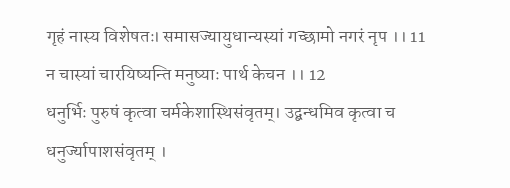गृहं नास्य विशेषतः। समासज्यायुधान्यस्यां गच्छामो नगरं नृप ।। 11
न चास्यां चारयिष्यन्ति मनुष्याः पार्थ केचन ।। 12
धनुर्भिः पुरुषं कृत्वा चर्मकेशास्थिसंवृतम्। उद्बन्धमिव कृत्वा च धनुर्ज्यापाशसंवृतम् ।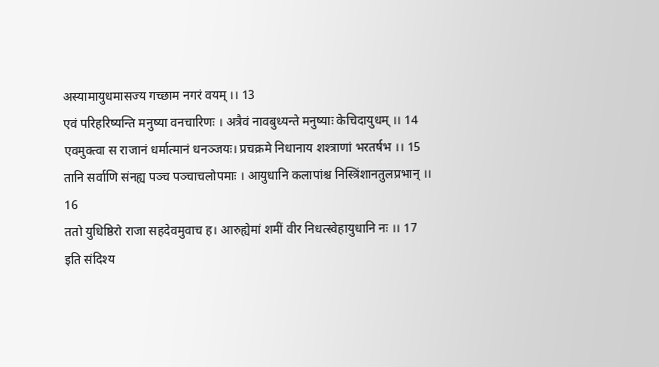अस्यामायुधमासज्य गच्छाम नगरं वयम् ।। 13
एवं परिहरिष्यन्ति मनुष्या वनचारिणः । अत्रैवं नावबुध्यन्ते मनुष्याः केचिदायुधम् ।। 14
एवमुक्त्वा स राजानं धर्मात्मानं धनञ्जयः। प्रचक्रमे निधानाय शश्त्राणां भरतर्षभ ।। 15
तानि सर्वाणि संनह्य पञ्च पञ्चाचलोपमाः । आयुधानि कलापांश्च निस्त्रिंशानतुलप्रभान् ।। 16
ततो युधिष्ठिरो राजा सहदेवमुवाच ह। आरुह्येमां शमीं वीर निधत्स्वेहायुधानि नः ।। 17
इति संदिश्य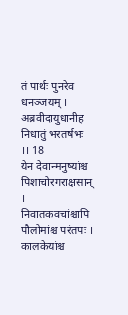तं पार्थः पुनरेव धनञ्जयम् । अब्रवीदायुधानीह निधातुं भरतर्षभः ।। 18
येन देवान्मनुष्यांश्च पिशाचोरगराक्षसान् । निवातकवचांश्चापि पौलोमांश्च परंतपः । कालकेयांश्च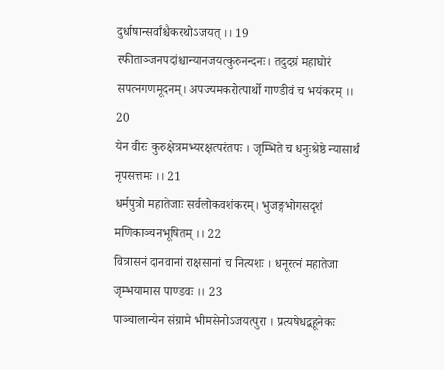दुर्धाषान्सर्वांश्चैकरथोऽजयत् ।। 19
स्फीताञ्जनपदांश्चान्यानजयत्कुरुनन्दनः। तदुदग्रं महाघोरं सपत्नगणमूदनम्। अपज्यमकरोत्पार्थो गाण्डीवं च भयंकरम् ।। 20
येन वीरः कुरुक्षेत्रमभ्यरक्षत्परंतपः । जृम्भिते च धनुःश्रेष्ठे न्यासार्थं नृपसत्तमः ।। 21
धर्मपुत्रो महातेजाः सर्वलोकवशंकरम्। भुजङ्गभोगसदृशं मणिकाञ्चनभूषितम् ।। 22
वित्रासनं दानवानां राक्षसानां च नित्यशः । धनूरत्नं महातेजा जृम्भयामास पाण्डवः ।। 23
पाञ्चालान्येन संग्रामे भीमसेनोऽजयत्पुरा । प्रत्यषेधद्बहूनेकः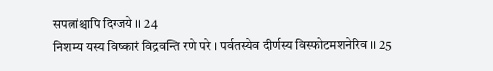सपत्नांश्चापि दिग्जये ।। 24
निशम्य यस्य विष्कारं विद्रवन्ति रणे परे । पर्वतस्येव दीर्णस्य विस्फोटमशनेरिव ।। 25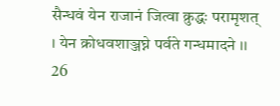सैन्धवं येन राजानं जित्वा क्रुद्धः परामृशत् । येन क्रोधवशाञ्जघ्ने पर्वते गन्धमादने ।। 26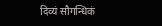दिव्यं सौगन्धिकं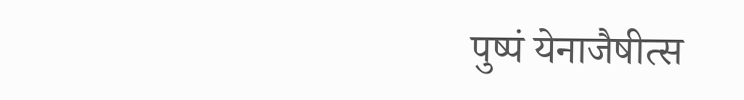पुष्पं येनाजैषीत्स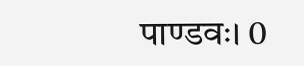पाण्डवः। 0